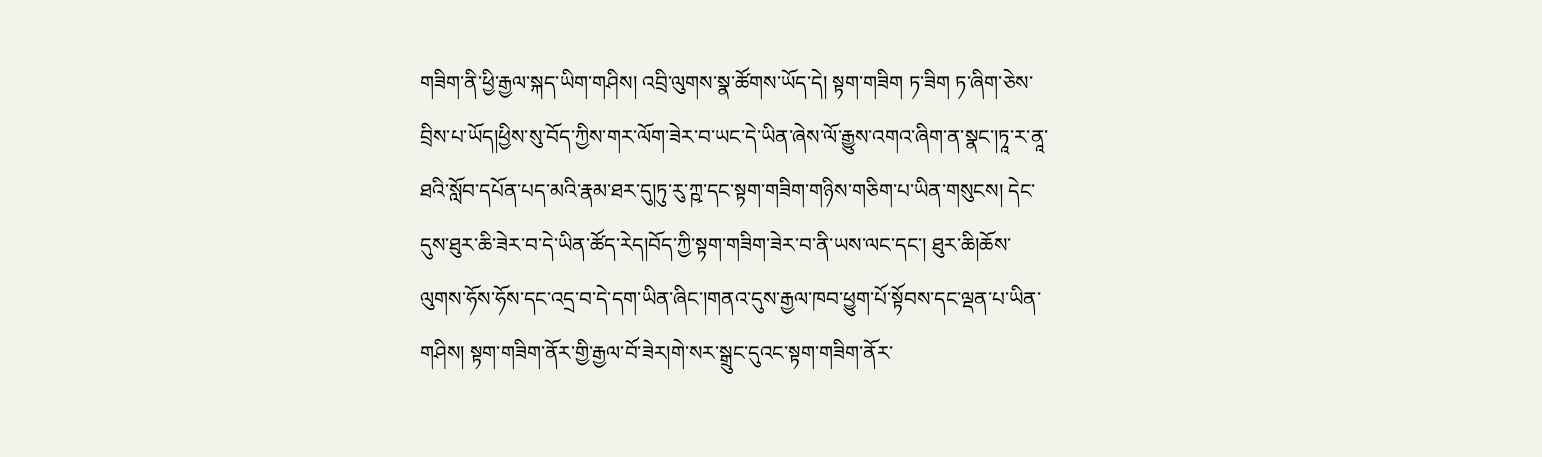གཟིག་ནི་ཕྱི་རྒྱལ་སྐད་ཡིག་གཤིས། འབྲི་ལུགས་སྣ་ཚོགས་ཡོད་དེ། སྟག་གཟིག ཏ་ཟིག ཏ་ཞིག་ཅེས་བྲིས་པ་ཡོད།ཕྱིས་སུ་བོད་ཀྱིས་གར་ལོག་ཟེར་བ་ཡང་དེ་ཡིན་ཞེས་ལོ་རྒྱུས་འགའ་ཞིག་ན་སྣང་།ཏཱ་ར་ནཱ་ཐའི་སློབ་དཔོན་པད་མའི་རྣམ་ཐར་དུ།ཏུ་རུ་ཀྵ་དང་སྟག་གཟིག་གཉིས་གཅིག་པ་ཡིན་གསུངས། དེང་དུས་ཐུར་ཆི་ཟེར་བ་དེ་ཡིན་ཚོད་རེད།བོད་ཀྱི་སྟག་གཟིག་ཟེར་བ་ནི་ཡས་ལང་དང་། ཐུར་ཆི།ཆོས་ལུགས་ཧོས་ཧོས་དང་འདྲ་བ་དེ་དག་ཡིན་ཞིང་།གནའ་དུས་རྒྱལ་ཁབ་ཕྱུག་པོ་སྟོབས་དང་ལྡན་པ་ཡིན་གཤིས། སྟག་གཟིག་ནོར་གྱི་རྒྱལ་བོ་ཟེར།གེ་སར་སྒྲུང་དུའང་སྟག་གཟིག་ནོར་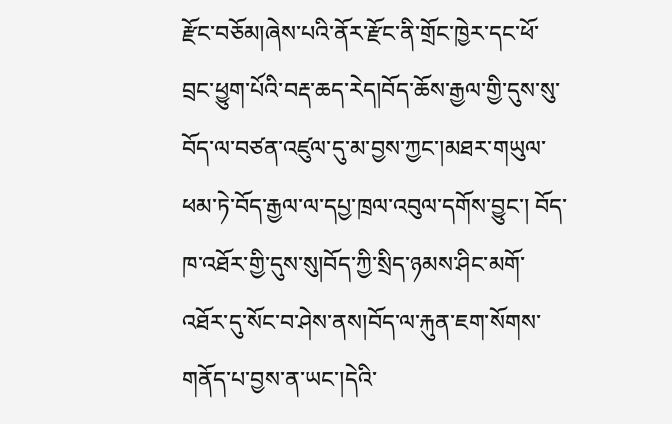རྫོང་བཅོམ།ཞེས་པའི་ནོར་རྫོང་ནི་གྲོང་ཁྱེར་དང་ཕོ་བྲང་ཕྱུག་པོའི་བརྡ་ཆད་རེད།བོད་ཆོས་རྒྱལ་གྱི་དུས་སུ་བོད་ལ་བཙན་འཛུལ་དུ་མ་བྱས་ཀྱང་།མཐར་གཡུལ་ཕམ་ཏེ་བོད་རྒྱལ་ལ་དཔྱ་ཁྲལ་འབུལ་དགོས་བྱུང་། བོད་ཁ་འཐོར་གྱི་དུས་སུ།བོད་ཀྱི་སྲིད་ཉམས་ཤིང་མགོ་འཐོར་དུ་སོང་བ་ཤེས་ནས།བོད་ལ་རྐུན་ཇག་སོགས་གནོད་པ་བྱས་ན་ཡང་།དེའི་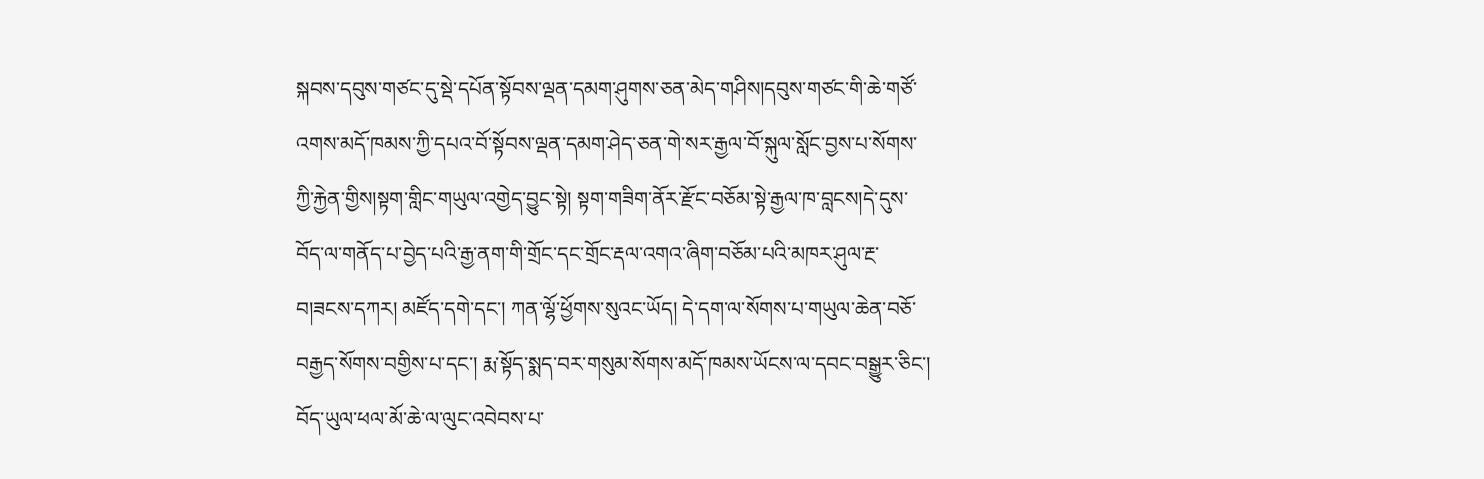སྐབས་དབུས་གཙང་དུ་སྡེ་དཔོན་སྟོབས་ལྡན་དམག་ཤུགས་ཅན་མེད་གཤིས།དབུས་གཙང་གི་ཆེ་གཙོ་འགས་མདོ་ཁམས་ཀྱི་དཔའ་བོ་སྟོབས་ལྡན་དམག་ཤེད་ཅན་གེ་སར་རྒྱལ་བོ་སྐུལ་སློང་བྱས་པ་སོགས་ཀྱི་རྐྱེན་གྱིས།སྟག་གླིང་གཡུལ་འགྱེད་བྱུང་སྟེ། སྟག་གཟིག་ནོར་རྫོང་བཅོམ་སྟེ་རྒྱལ་ཁ་བླངས།དེ་དུས་བོད་ལ་གནོད་པ་བྱེད་པའི་རྒྱ་ནག་གི་གྲོང་དང་གྲོང་རྡལ་འགའ་ཞིག་བཅོམ་པའི་མཁར་ཤུལ་རྔ་བ།ཟངས་དཀར། མཛོད་དགེ་དང་། ཀན་ལྷོ་ཕྱོགས་སུའང་ཡོད། དེ་དག་ལ་སོགས་པ་གཡུལ་ཆེན་བཅོ་བརྒྱད་སོགས་བགྱིས་པ་དང་། རྨ་སྟོད་སྨད་བར་གསུམ་སོགས་མདོ་ཁམས་ཡོངས་ལ་དབང་བསྒྱུར་ཅིང་། བོད་ཡུལ་ཕལ་མོ་ཆེ་ལ་ལུང་འབེབས་པ་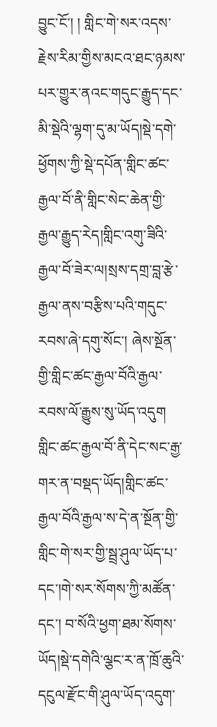བྱུང་ངོ་། ། གླིང་གེ་སར་འདས་རྗེས་རིམ་གྱིས་མངའ་ཐང་ཉམས་པར་གྱུར་ནའང་གདུང་རྒྱུད་དང་མི་སྡེའི་ལྷག་དུ་མ་ཡོད།སྡེ་དགེ་ཕྱོགས་ཀྱི་སྡེ་དཔོན་གླིང་ཚང་རྒྱལ་བོ་ནི་གླིང་སེང་ཆེན་གྱི་རྒྱལ་རྒྱུད་རེད།གླིང་འགུ་ཟིའི་རྒྱལ་བོ་ཟེར་ལ།སྲས་དགྲ་བླ་རྩེ་རྒྱལ་ནས་བརྩིས་པའི་གདུང་རབས་ཞེ་དགུ་སོང་། ཞེས་སྔོན་གྱི་གླིང་ཚང་རྒྱལ་བོའི་རྒྱལ་རབས་ལོ་རྒྱུས་སུ་ཡོད་འདུག གླིང་ཚང་རྒྱལ་བོ་ནི་དེང་སང་རྒྱ་གར་ན་བསྡད་ཡོད།གླིང་ཚང་རྒྱལ་བོའི་རྒྱལ་ས་དེ་ན་སྔོན་གྱི་གླིང་གེ་སར་གྱི་སྦྲ་ཤུལ་ཡོད་པ་དང་།གེ་སར་སོགས་ཀྱི་མཚོན་དང་། བ་སོའི་ཕྱག་ཐམ་སོགས་ཡོད།སྡེ་དགེའི་ལྕང་ར་ན་ཁྲོ་ཆུའི་དངུལ་རྫོང་གི་ཤུལ་ཡོད་འདུག་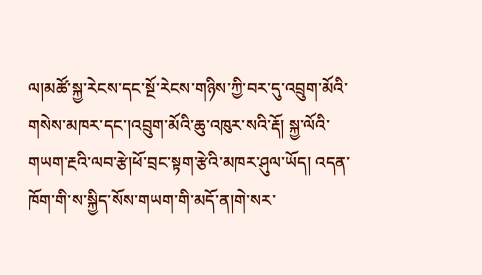ལ།མཚོ་སྐྱ་རེངས་དང་སྔོ་རེངས་གཉིས་ཀྱི་བར་དུ་འབྲུག་མོའི་གསེས་མཁར་དང་།འབྲུག་མོའི་ཆུ་འཁུར་སའི་རྡོ། སྐྱ་ལོའི་གཡག་རྔའི་ལབ་རྩེ།ཕོ་བྲང་སྟག་རྩེའི་མཁར་ཤུལ་ཡོད། འདན་ཁོག་གི་ས་སྐྱིད་སོས་གཡག་གི་མདོ་ན།གེ་སར་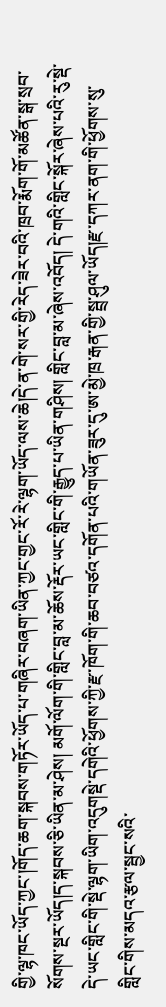གྱི་ལྷ་ཁང་ཡོད་ཀྱང་།གོད་ཆག་སྐབས་གཏོར་ཡོད་པ་གཞིར་བཞག་ཡིན་ཀྱང་གྱང་རོ་རེ་ལྷག་ཡོད་ལས་ཆེ།དེ་ན་གེ་སར་གྱི་རེད་ཟེར་བའི་ཁྲབ་རྨོག་གོ་མཚོན་སྒ་སྲབ་སོགས་སྔར་ཡོད།ད་སྐབས་ཅི་ཡིན་མ་ཤེས། མགོ་ལོག་གི་གླིང་བླ་མ་ཆོས་རྡོར་ཡང་གླིང་གི་རྒྱུད་པ་ཡིན་གཤིས། གླིང་བླ་མ་ཞེས་འབོད། དེ་གའི་གླིང་སྐོར་ཞེས་པའི་རུ་སྡེ་དེ་ཡང་གླིང་གི་སྡེ་ལྷག་ཡིག་འདུགསྡེ་དགེའི་ཕྱོགས་ཀྱི་རྫ་ཁོག་གི་ཆབ་བཙའ་དགོན་པའི་གཡོན་ཟུར་དུ་ཨ་མྱེ་ཁྲ་རྒན་གྱི་སྦྲ་ཤུལ་ཡོད།རྫ་དཀར་ནག་གི་ཕྱོགས་སུ་གླིང་གིས་མདའ་རྩལ་སྦྱང་སའི་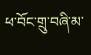ཕ་བོང་གྲུ་བཞི་མ་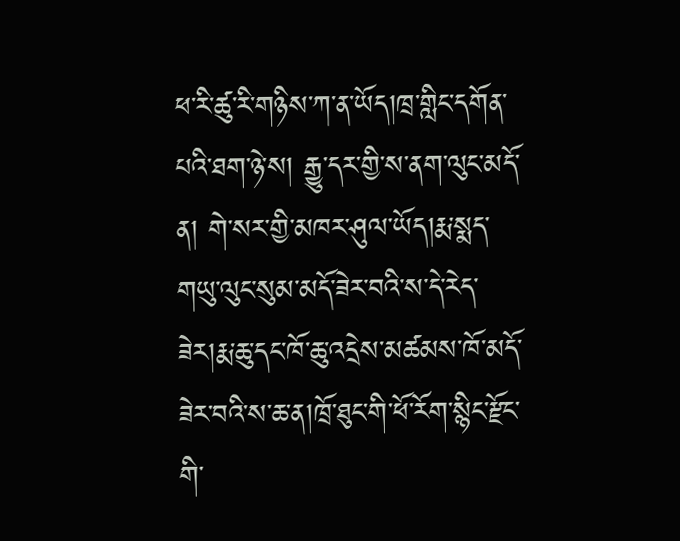ཕ་རི་ཚུ་རི་གཉིས་ཀ་ན་ཡོད།ཁྲ་གླིང་དགོན་པའི་ཐག་ཉེ་ས། རྒྱུ་དར་གྱི་ས་ནག་ལུང་མདོ་ན། གེ་སར་གྱི་མཁར་ཤུལ་ཡོད།རྨ་སྨད་གཡུ་ལུང་སུམ་མདོ་ཟེར་བའི་ས་དེ་རེད་ཟེར།རྨ་ཆུ་དང་ཁོ་ཆུ་འདྲེས་མཚམས་ཁོ་མདོ་ཟེར་བའི་ས་ཆ་ན།ཁྲོ་ཐུང་གི་ཕོ་རོག་སྙིང་རྫོང་གི་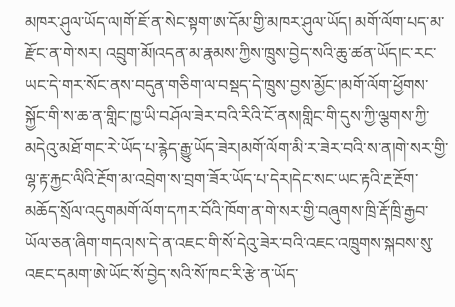མཁར་ཤུལ་ཡོད་ལ།གོ་ཇོ་ན་སེང་སྟག་ཨ་དོམ་གྱི་མཁར་ཤུལ་ཡོད། མགོ་ལོག་པད་མ་རྫོང་ན་གེ་སར། འབྲུག་མོ།འདན་མ་རྣམས་ཀྱིས་ཁྲུས་བྱེད་སའི་ཆུ་ཚན་ཡོད།ང་རང་ཡང་དེ་གར་སོང་ནས་བདུན་གཅིག་ལ་བསྡད་དེ་ཁྲུས་བྱས་མྱོང་།མགོ་ལོག་ཕྱོགས་སྐྱོང་གི་ས་ཆ་ན་གླིང་ཁྱ་ཡི་བཤོལ་ཟེར་བའི་རིའི་ངོ་ནས།གླིང་གི་དུས་ཀྱི་ལྕགས་ཀྱི་མདེའུ་མཐོ་གང་རེ་ཡོད་པ་རྙེད་རྒྱུ་ཡོད་ཟེར།མགོ་ལོག་མི་ར་ཟེར་བའི་ས་ན།གེ་སར་གྱི་ལྷ་རྟ་རྐྱང་ལིའི་རྔོག་མ་འབྲེག་ས་བྲག་ཟོར་ཡོད་པ་དེར།དེང་སང་ཡང་རྟའི་རྔ་རྔོག་མཆོད་སྲོལ་འདུགམགོ་ལོག་དཀར་བོའི་ཁོག་ན་གེ་སར་གྱི་བཞུགས་ཁྲི་རྡོ་ཁྲི་རྒྱབ་ཡོལ་ཅན་ཞིག་གདའ།ས་དེ་ན་འཇང་གི་སོ་དེའུ་ཟེར་བའི་འཇང་འཁྲུགས་སྐབས་སུ་འཇང་དམག་ཨེ་ཡོང་སོ་བྱེད་སའི་སོ་ཁང་རི་རྩེ་ན་ཡོད་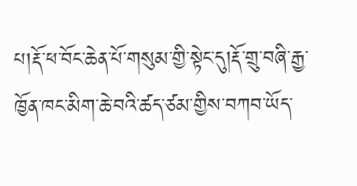པ།རྡོ་ཕ་བོང་ཆེན་པོ་གསུམ་གྱི་སྟེང་དུ།རྡོ་གྲུ་བཞི་རྒྱ་ཁྱོན་ཁང་མིག་ཆེ་བའི་ཚད་ཙམ་གྱིས་བཀབ་ཡོད་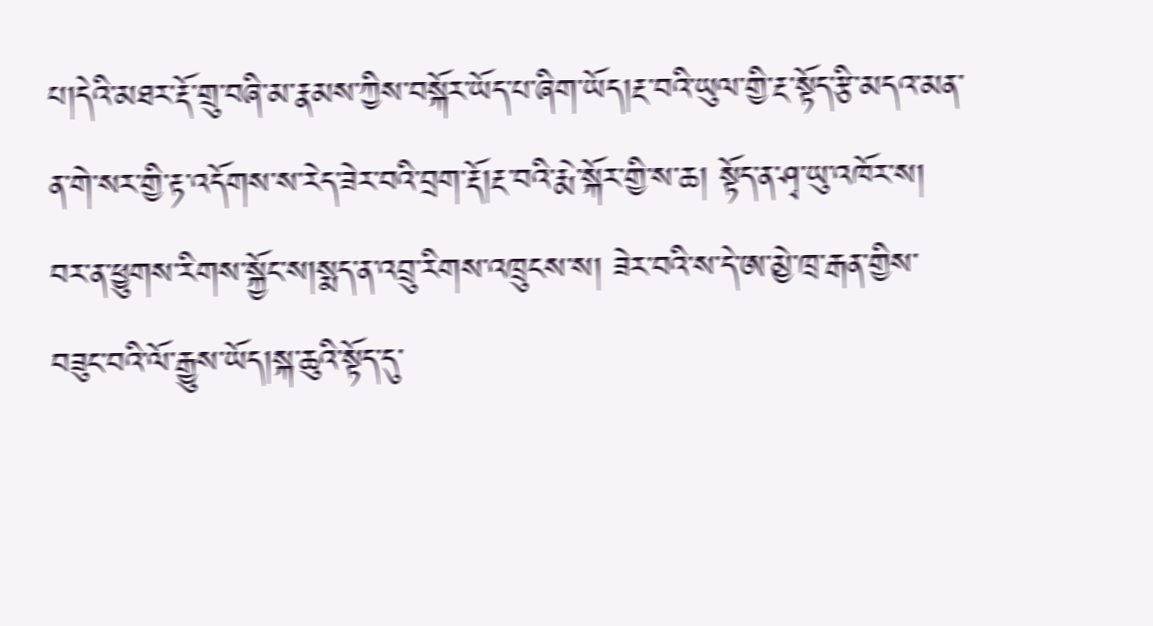པ།དེའི་མཐར་རྡོ་གྲུ་བཞི་མ་རྣམས་ཀྱིས་བསྐོར་ཡོད་པ་ཞིག་ཡོད།རྔ་བའི་ཡུལ་གྱི་རྔ་སྟོད་རྩི་མདའ་མན་ན་གེ་སར་གྱི་རྟ་འདོགས་ས་རེད་ཟེར་བའི་བྲག་རྡོ།རྔ་བའི་རྨེ་སྐོར་གྱི་ས་ཆ། སྟོད་ན་ཤྭ་ཡུ་འཁོར་ས། བར་ན་ཕྱུགས་རིགས་སྐྱོང་ས།སྨད་ན་འབྲུ་རིགས་འཁྲུངས་ས། ཟེར་བའི་ས་དེ་ཨ་མྱེ་ཁྲ་རྒན་གྱིས་བཟུང་བའི་ལོ་རྒྱུས་ཡོད།སྐ་ཆུའི་སྟོད་དུ་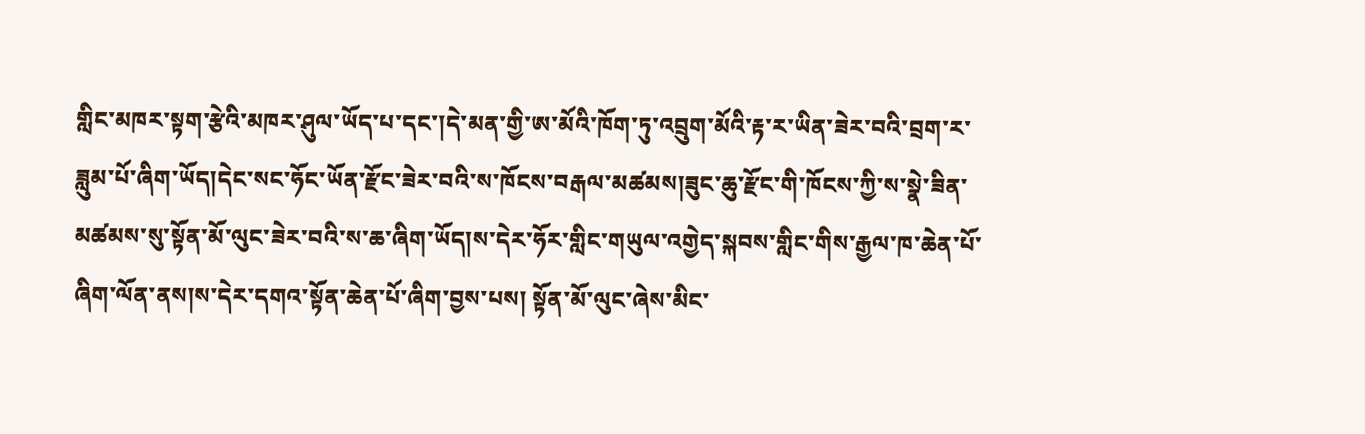གླིང་མཁར་སྟག་རྩེའི་མཁར་ཤུལ་ཡོད་པ་དང་།དེ་མན་གྱི་ཨ་མོའི་ཁོག་ཏུ་འབྲུག་མོའི་རྟ་ར་ཡིན་ཟེར་བའི་བྲག་ར་ཟླུམ་པོ་ཞིག་ཡོད།དེང་སང་ཧོང་ཡོན་རྫོང་ཟེར་བའི་ས་ཁོངས་བརྒལ་མཚམས།ཟུང་ཆུ་རྫོང་གི་ཁོངས་ཀྱི་ས་སྣེ་ཟིན་མཚམས་སུ་སྟོན་མོ་ལུང་ཟེར་བའི་ས་ཆ་ཞིག་ཡོད།ས་དེར་ཧོར་གླིང་གཡུལ་འགྱེད་སྐབས་གླིང་གིས་རྒྱལ་ཁ་ཆེན་པོ་ཞིག་ལོན་ནས།ས་དེར་དགའ་སྟོན་ཆེན་པོ་ཞིག་བྱས་པས། སྟོན་མོ་ལུང་ཞེས་མིང་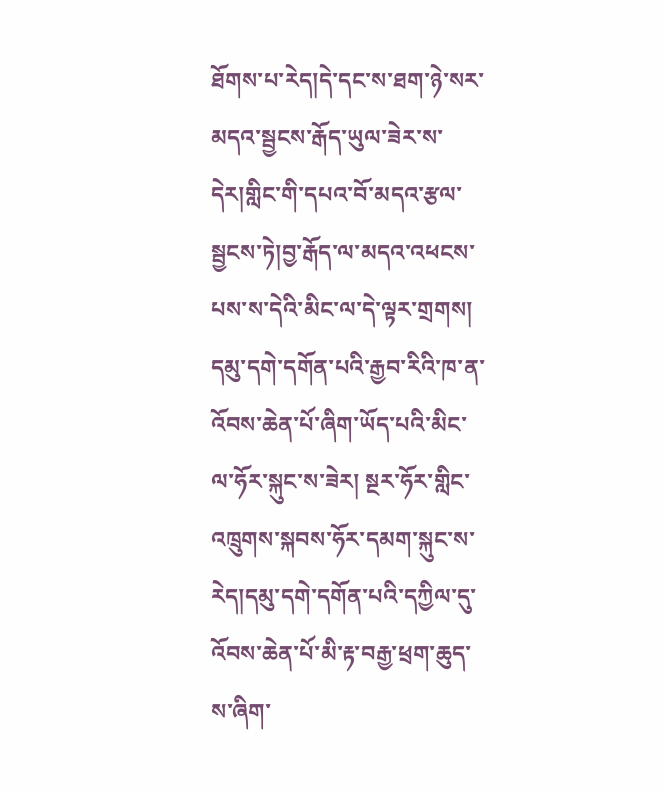ཐོགས་པ་རེད།དེ་དང་ས་ཐག་ཉེ་སར་མདའ་སྦྱངས་རྒོད་ཡུལ་ཟེར་ས་དེར།གླིང་གི་དཔའ་བོ་མདའ་རྩལ་སྦྱངས་ཏེ།བྱ་རྒོད་ལ་མདའ་འཕངས་པས་ས་དེའི་མིང་ལ་དེ་ལྟར་གྲགས། དམུ་དགེ་དགོན་པའི་རྒྱབ་རིའི་ཁ་ན་འོབས་ཆེན་པོ་ཞིག་ཡོད་པའི་མིང་ལ་ཧོར་སྐུང་ས་ཟེར། སྔར་ཧོར་གླིང་འཁྲུགས་སྐབས་ཧོར་དམག་སྐུང་ས་རེད།དམུ་དགེ་དགོན་པའི་དཀྱིལ་དུ་འོབས་ཆེན་པོ་མི་རྟ་བརྒྱ་ཕྲག་ཆུད་ས་ཞིག་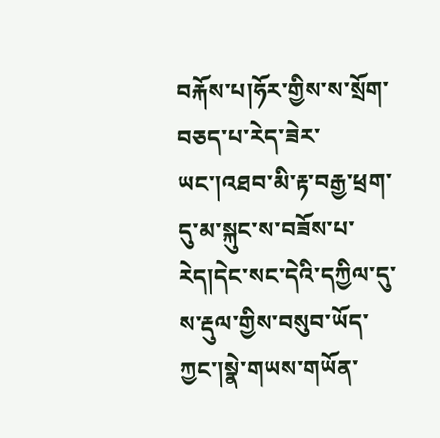བརྐོས་པ།ཧོར་གྱིས་ས་སྲོག་བཅད་པ་རེད་ཟེར་ཡང་།འཐབ་མི་རྟ་བརྒྱ་ཕྲག་དུ་མ་སྐུང་ས་བཟོས་པ་རེད།དེང་སང་དེའི་དཀྱིལ་དུ་ས་རྡུལ་གྱིས་བསུབ་ཡོད་ཀྱང་།སྣེ་གཡས་གཡོན་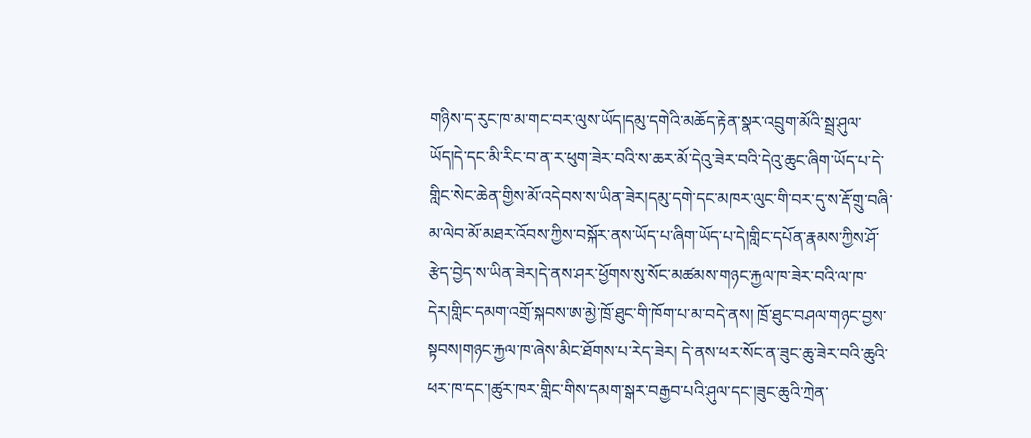གཉིས་ད་རུང་ཁ་མ་གང་བར་ལུས་ཡོད།དམུ་དགེའི་མཆོད་རྟེན་སྣར་འབྲུག་མོའི་སྦྲ་ཤུལ་ཡོད།དེ་དང་མི་རིང་བ་ན་ར་ཕུག་ཟེར་བའི་ས་ཆར་མོ་དེའུ་ཟེར་བའི་དེའུ་ཆུང་ཞིག་ཡོད་པ་དེ་གླིང་སེང་ཆེན་གྱིས་མོ་འདེབས་ས་ཡིན་ཟེར།དམུ་དགེ་དང་མཁར་ལུང་གི་བར་དུ་ས་རྡོ་གྲུ་བཞི་མ་ལེབ་མོ་མཐར་འོབས་ཀྱིས་བསྐོར་ནས་ཡོད་པ་ཞིག་ཡོད་པ་དེ།གླིང་དཔོན་རྣམས་ཀྱིས་ཤོ་རྩེད་བྱེད་ས་ཡིན་ཟེར།དེ་ནས་ཤར་ཕྱོགས་སུ་སོང་མཚམས་གཉང་རྐྱལ་ཁ་ཟེར་བའི་ལ་ཁ་དེར།གླིང་དམག་འགྲོ་སྐབས་ཨ་མྱེ་ཁྲོ་ཐུང་གི་ཁོག་པ་མ་བདེ་ནས། ཁྲོ་ཐུང་བཤལ་གཉང་བྱས་སྟབས།གཉང་རྐྱལ་ཁ་ཞེས་མིང་ཐོགས་པ་རེད་ཟེར། དེ་ནས་ཕར་སོང་ན་ཟུང་ཆུ་ཟེར་བའི་ཆུའི་ཕར་ཁ་དང་།ཚུར་ཁར་གླིང་གིས་དམག་སྒར་བརྒྱབ་པའི་ཤུལ་དང་།ཟུང་ཆུའི་ཀྲེན་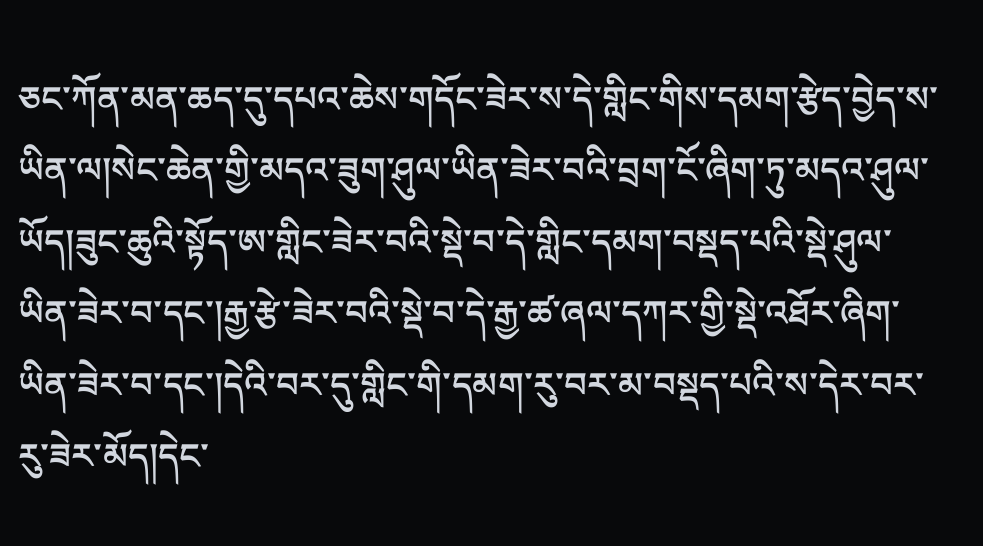ཅང་ཀོན་མན་ཆད་དུ་དཔའ་ཆེས་གདོང་ཟེར་ས་དེ་གླིང་གིས་དམག་རྩེད་བྱེད་ས་ཡིན་ལ།སེང་ཆེན་གྱི་མདའ་ཟུག་ཤུལ་ཡིན་ཟེར་བའི་བྲག་ངོ་ཞིག་ཏུ་མདའ་ཤུལ་ཡོད།ཟུང་ཆུའི་སྟོད་ཨ་གླིང་ཟེར་བའི་སྡེ་བ་དེ་གླིང་དམག་བསྡད་པའི་སྡེ་ཤུལ་ཡིན་ཟེར་བ་དང་།རྒྱ་རྩེ་ཟེར་བའི་སྡེ་བ་དེ་རྒྱ་ཚ་ཞལ་དཀར་གྱི་སྡེ་འཐོར་ཞིག་ཡིན་ཟེར་བ་དང་།དེའི་བར་དུ་གླིང་གི་དམག་རུ་བར་མ་བསྡད་པའི་ས་དེར་བར་རུ་ཟེར་མོད།དེང་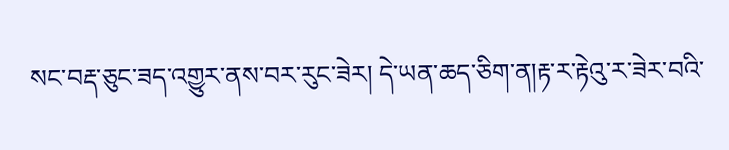སང་བརྡ་ཅུང་ཟད་འགྱུར་ནས་བར་རུང་ཟེར། དེ་ཡན་ཆད་ཅིག་ན།རྟ་ར་རྟེའུ་ར་ཟེར་བའི་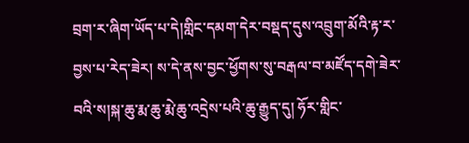བྲག་ར་ཞིག་ཡོད་པ་དེ།གླིང་དམག་དེར་བསྡད་དུས་འབྲུག་མོའི་རྟ་ར་བྱས་པ་རེད་ཟེར། ས་དེ་ནས་བྱང་ཕྱོགས་སུ་བརྒལ་བ་མཛོད་དགེ་ཟེར་བའི་ས།སྐ་ཆུ་རྨ་ཆུ་རྨེ་ཆུ་འདྲེས་པའི་ཆུ་རྒྱུད་དུ། ཧོར་གླིང་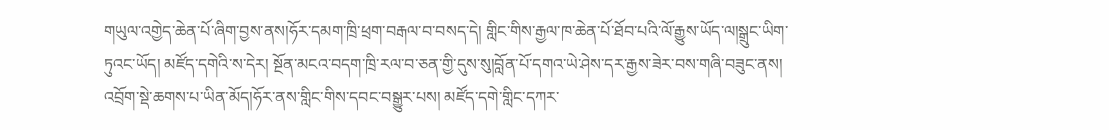གཡུལ་འགྱེད་ཆེན་པོ་ཞིག་བྱས་ནས།ཧོར་དམག་ཁྲི་ཕྲག་བརྒལ་བ་བསད་དེ། གླིང་གིས་རྒྱལ་ཁ་ཆེན་པོ་ཐོབ་པའི་ལོ་རྒྱུས་ཡོད་ལ།སྒྲུང་ཡིག་ཏུའང་ཡོད། མཛོད་དགེའི་ས་དེར། སྔོན་མངའ་བདག་ཁྲི་རལ་བ་ཅན་གྱི་དུས་སུ།བློན་པོ་དགའ་ཡེ་ཤེས་དར་རྒྱས་ཟེར་བས་གཞི་བཟུང་ནས། འབྲོག་སྡེ་ཆགས་པ་ཡིན་མོད།ཧོར་ནས་གླིང་གིས་དབང་བསྒྱུར་པས། མཛོད་དགེ་གླིང་དཀར་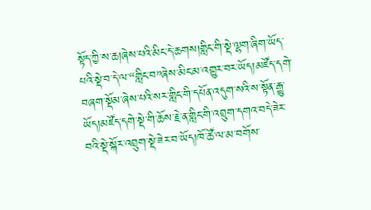སྟོད་ཀྱི་ས་ཆ།ཞེས་པའི་མིང་དེ་ཆགས།གླིང་གི་སྡེ་ལྷག་ཞིག་ཡོད་པའི་སྡེ་བ་དེ་ལ་“གླིང་བ”ཞེས་མིང་མ་འགྱུར་བར་ཡོད།མཛོད་དགེ་བཞག་སྡོམ་ཞེས་པའི་སར་གླིང་གི་དཔོན་འདུག་སའི་ས་སྟོན་རྒྱུ་ཡོད།མཛོད་དགེ་སྡེ་གི་ཆོས་རྗེ་ན་གླིང་གི་འབྲུག་དགའ་བདེ་ཟེར་བའི་སྡེ་སྐོར་འབྲུག་སྡེ་ཟེར་བ་ཡོད།ཁོ་ཚོ་ལ་མ་བགོས་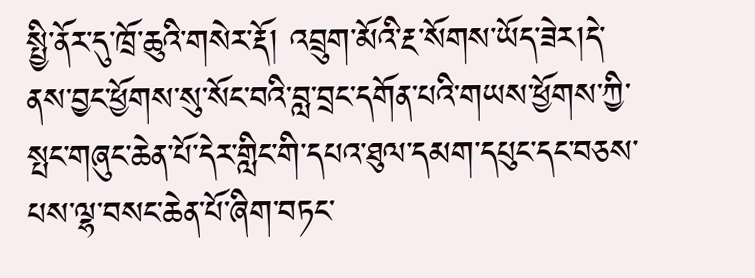སྤྱི་ནོར་དུ་ཁྲོ་ཆུའི་གསེར་རྡོ། འབྲུག་མོའི་རྔ་སོགས་ཡོད་ཟེར།དེ་ནས་བྱང་ཕྱོགས་སུ་སོང་བའི་བླ་བྲང་དགོན་པའི་གཡས་ཕྱོགས་ཀྱི་སྤང་གཞུང་ཆེན་པོ་དེར་གླིང་གི་དཔའ་ཐུལ་དམག་དཔུང་དང་བཅས་པས་ལྷ་བསང་ཆེན་པོ་ཞིག་བཏང་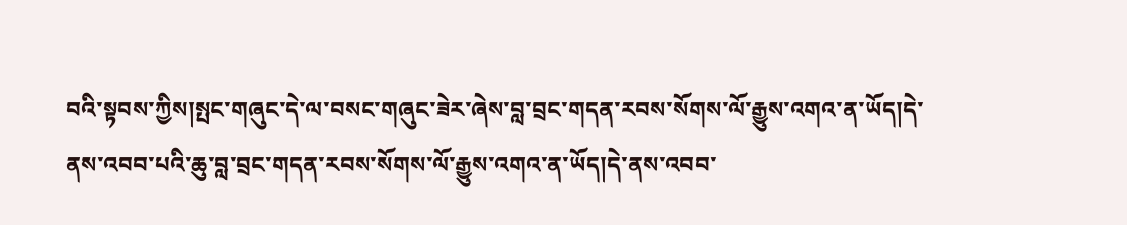བའི་སྟབས་ཀྱིས།སྤང་གཞུང་དེ་ལ་བསང་གཞུང་ཟེར་ཞེས་བླ་བྲང་གདན་རབས་སོགས་ལོ་རྒྱུས་འགའ་ན་ཡོད།དེ་ནས་འབབ་པའི་ཆུ་བླ་བྲང་གདན་རབས་སོགས་ལོ་རྒྱུས་འགའ་ན་ཡོད།དེ་ནས་འབབ་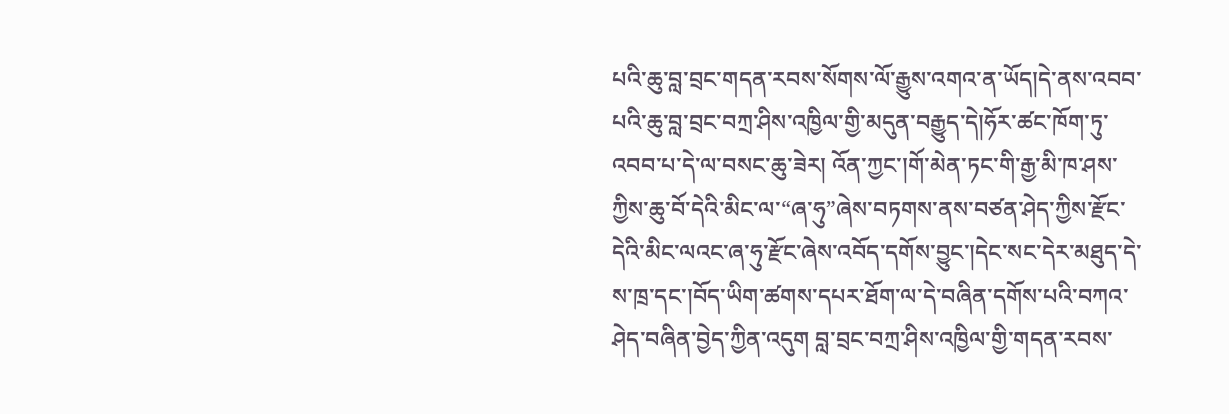པའི་ཆུ་བླ་བྲང་གདན་རབས་སོགས་ལོ་རྒྱུས་འགའ་ན་ཡོད།དེ་ནས་འབབ་པའི་ཆུ་བླ་བྲང་བཀྲ་ཤིས་འཁྱིལ་གྱི་མདུན་བརྒྱུད་དེ།ཧོར་ཚང་ཁོག་ཏུ་འབབ་པ་དེ་ལ་བསང་ཆུ་ཟེར། འོན་ཀྱང་།གོ་མེན་ཏང་གི་རྒྱ་མི་ཁ་ཤས་ཀྱིས་ཆུ་བོ་དེའི་མིང་ལ་“ཞ་ཧུ”ཞེས་བཏགས་ནས་བཙན་ཤེད་ཀྱིས་རྫོང་དེའི་མིང་ལའང་ཞ་ཧུ་རྫོང་ཞེས་འབོད་དགོས་བྱུང་།དེང་སང་དེར་མཐུད་དེ་ས་ཁྲ་དང་།བོད་ཡིག་ཚགས་དཔར་ཐོག་ལ་དེ་བཞིན་དགོས་པའི་བཀའ་ཤེད་བཞིན་བྱེད་ཀྱིན་འདུག བླ་བྲང་བཀྲ་ཤིས་འཁྱིལ་གྱི་གདན་རབས་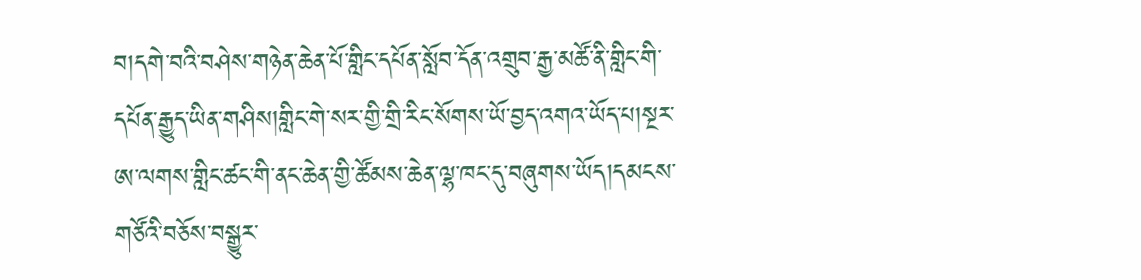བ།དགེ་བའི་བཤེས་གཉེན་ཆེན་པོ་གླིང་དཔོན་སློབ་དོན་འགྲུབ་རྒྱ་མཚོ་ནི་གླིང་གི་དཔོན་རྒྱུད་ཡིན་གཤིས།གླིང་གེ་སར་གྱི་གྲི་རིང་སོགས་ཡོ་བྱད་འགའ་ཡོད་པ།སྔར་ཨ་ལགས་གླིང་ཚང་གི་ནང་ཆེན་གྱི་ཚོམས་ཆེན་ལྷ་ཁང་དུ་བཞུགས་ཡོད།དམངས་གཙོའི་བཅོས་བསྒྱུར་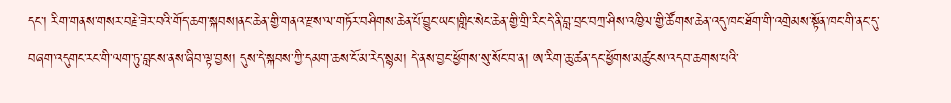དང་། རིག་གནས་གསར་བརྗེ་ཟེར་བའི་གོད་ཆག་སྐབས།ནང་ཆེན་གྱི་གནའ་རྫས་ལ་གཏོར་བཤིགས་ཆེན་པོ་བྱུང་ཡང་།གླིང་སེང་ཆེན་གྱི་གྲི་རིང་དེ་ནི་བླ་བྲང་བཀྲ་ཤིས་འཁྱིལ་གྱི་ཚོགས་ཆེན་འདུ་ཁང་ཐོག་གི་འགྲེམས་སྟོན་ཁང་གི་ནང་དུ་བཞག་འདུགང་རང་གི་ལག་ཏུ་བླངས་ནས་ཞིབ་ལྟ་བྱས། དུས་དེ་སྐབས་ཀྱི་དམག་ཆས་ངོ་མ་རེད་སྙམ། དེ་ནས་བྱང་ཕྱོགས་སུ་སོང་བ་ན། ཨ་རིག་ཆུ་ཚན་དང་ཕྱོགས་མཚུངས་འདབ་ཆགས་པའི་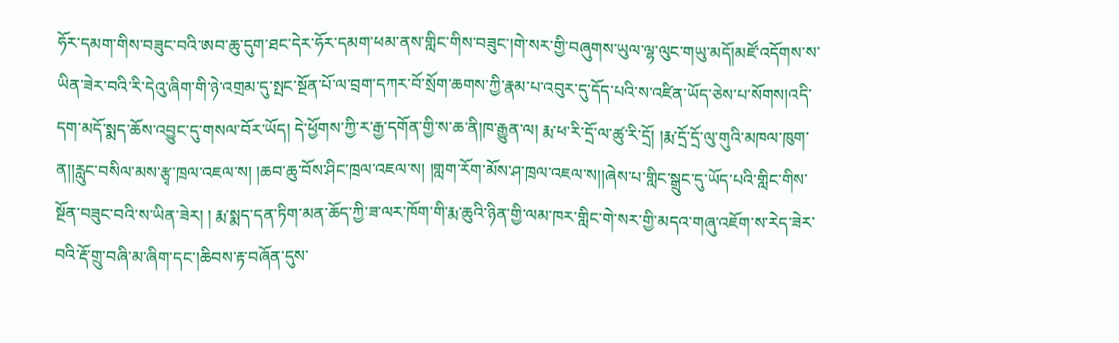ཧོར་དམག་གིས་བཟུང་བའི་ཨབ་ཆུ་དུག་ཐང་དེར་ཧོར་དམག་ཕམ་ནས་གླིང་གིས་བཟུང་།གེ་སར་གྱི་བཞུགས་ཡུལ་ལྷ་ལུང་གཡུ་མདོ།མཛོ་འདོགས་ས་ཡིན་ཟེར་བའི་རི་དེའུ་ཞིག་གི་ཉེ་འགྲམ་དུ་སྤང་སྔོན་པོ་ལ་བྲག་དཀར་བོ་སྲོག་ཆགས་ཀྱི་རྣམ་པ་འབུར་དུ་དོད་པའི་ས་འཛིན་ཡོད་ཅེས་པ་སོགས།འདི་དག་མདོ་སྨད་ཆོས་འབྱུང་དུ་གསལ་བོར་ཡོད། དེ་ཕྱོགས་ཀྱི་ར་རྒྱ་དགོན་གྱི་ས་ཆ་ནི།ཁ་རྒྱུན་ལ། རྨ་ཕ་རི་དྲོ་ལ་ཚུ་རི་དྲོ། །རྨ་དྲོ་དྲོ་ལུ་གུའི་མཁལ་ཁུག་ན།།རླུང་བསིལ་མས་རྩྭ་ཁྲལ་འཇལ་ས། །ཆབ་ཆུ་བོས་ཤིང་ཁྲལ་འཇལ་ས། །གླག་རོག་མོས་ཤ་ཁྲལ་འཇལ་ས།།ཞེས་པ་གླིང་སྒྲུང་དུ་ཡོད་པའི་གླིང་གིས་སྔོན་བཟུང་བའི་ས་ཡིན་ཟེར། ། རྨ་སྨད་དན་ཏིག་མན་ཆོད་ཀྱི་ཟ་ལར་ཁོག་གི་རྨ་ཆུའི་ཉིན་གྱི་ལམ་ཁར་གླིང་གེ་སར་གྱི་མདའ་གཞུ་འཇོག་ས་རེད་ཟེར་བའི་རྡོ་གྲུ་བཞི་མ་ཞིག་དང་།ཆིབས་རྟ་བཞོན་དུས་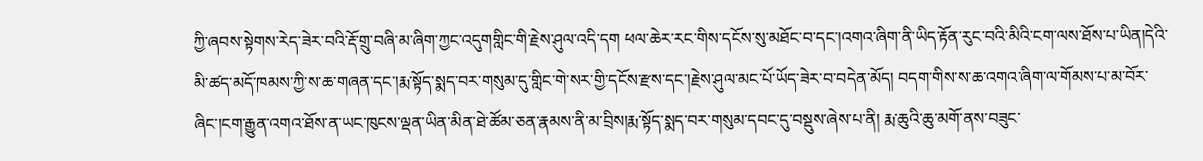ཀྱི་ཞབས་སྟེགས་རེད་ཟེར་བའི་རྡོ་གྲུ་བཞི་མ་ཞིག་ཀྱང་འདུགགླིང་གི་རྗེས་ཤུལ་འདི་དག ཕལ་ཆེར་རང་གིས་དངོས་སུ་མཐོང་བ་དང་།འགའ་ཞིག་ནི་ཡིད་རྟོན་རུང་བའི་མིའི་ངག་ལས་ཐོས་པ་ཡིན།དེའི་མི་ཚད་མདོ་ཁམས་ཀྱི་ས་ཆ་གཞན་དང་།རྨ་སྟོད་སྨད་བར་གསུམ་དུ་གླིང་གེ་སར་གྱི་དངོས་རྫས་དང་།རྗེས་ཤུལ་མང་པོ་ཡོད་ཟེར་བ་བདེན་མོད། བདག་གིས་ས་ཆ་འགའ་ཞིག་ལ་གོམས་པ་མ་བོར་ཞིང་།ངག་རྒྱུན་འགའ་ཐོས་ན་ཡང་ཁུངས་ལྡན་ཡིན་མིན་ཐེ་ཚོམ་ཅན་རྣམས་ནི་མ་བྲིས།རྨ་སྟོད་སྨད་བར་གསུམ་དབང་དུ་བསྡུས་ཞེས་པ་ནི། རྨ་ཆུའི་ཆུ་མགོ་ནས་བཟུང་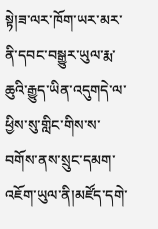སྟེ།ཟ་ལར་ཁོག་ཡར་མར་ནི་དབང་བསྒྱུར་ཡུལ་རྨ་ཆུའི་རྒྱུད་ཡིན་འདུགདེ་ལ་ཕྱིས་སུ་གླིང་གིས་ས་བགོས་ནས་སྲུང་དམག་འཇོག་ཡུལ་ནི།མཛོད་དགེ་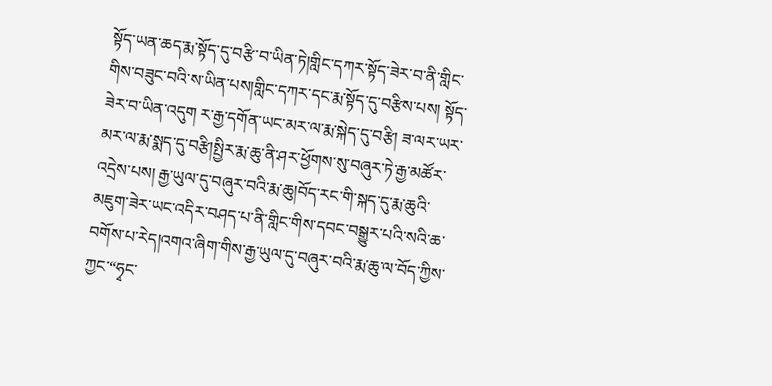སྟོད་ཡན་ཆད་རྨ་སྟོད་དུ་བརྩི་བ་ཡིན་ཏེ།གླིང་དཀར་སྟོད་ཟེར་བ་ནི་གླིང་གིས་བཟུང་བའི་ས་ཡིན་པས།གླིང་དཀར་དང་རྨ་སྟོད་དུ་བརྩིས་པས། སྟོད་ཟེར་བ་ཡིན་འདུག ར་རྒྱ་དགོན་ཡང་མར་ལ་རྨ་སྐེད་དུ་བརྩི། ཟ་ལར་ཡར་མར་ལ་རྨ་སྨད་དུ་བརྩི།སྤྱིར་རྨ་ཆུ་ནི་ཤར་ཕྱོགས་སུ་བཞུར་ཏེ་རྒྱ་མཚོར་འདྲེས་པས། རྒྱ་ཡུལ་དུ་བཞུར་བའི་རྨ་ཆུ།བོད་རང་གི་སྐད་དུ་རྨ་ཆུའི་མཇུག་ཟེར་ཡང་འདིར་བཤད་པ་ནི་གླིང་གིས་དབང་བསྒྱུར་པའི་སའི་ཆ་བགོས་པ་རེད།འགའ་ཞིག་གིས་རྒྱ་ཡུལ་དུ་བཞུར་བའི་རྨ་ཆུ་ལ་བོད་ཀྱིས་ཀྱང་“ཧྭང་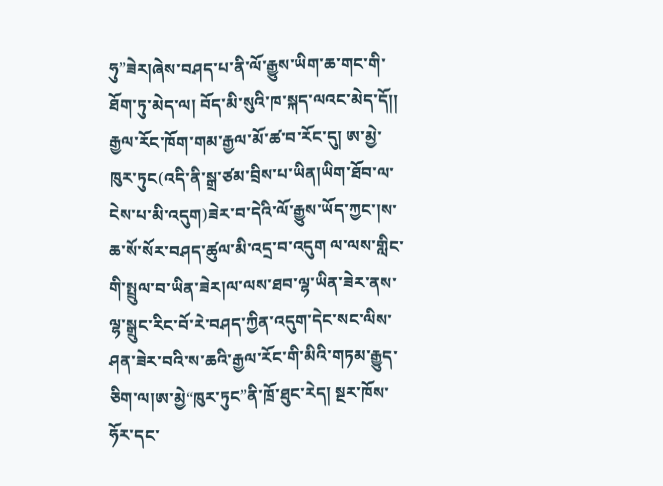ཧུ”ཟེར།ཞེས་བཤད་པ་ནི་ལོ་རྒྱུས་ཡིག་ཆ་གང་གི་ཐོག་ཏུ་མེད་ལ། བོད་མི་སུའི་ཁ་སྐད་ལའང་མེད་དོ།། རྒྱལ་རོང་ཁོག་གམ་རྒྱལ་མོ་ཚ་བ་རོང་དུ། ཨ་མྱེ་ཁུར་ཏུང(འདི་ནི་སྒྲ་ཙམ་བྲིས་པ་ཡིན།ཡིག་ཐོབ་ལ་ངེས་པ་མི་འདུག)ཟེར་བ་དེའི་ལོ་རྒྱུས་ཡོད་ཀྱང་།ས་ཆ་སོ་སོར་བཤད་ཚུལ་མི་འདྲ་བ་འདུག ལ་ལས་གླིང་གི་སྤྲུལ་བ་ཡིན་ཟེར།ལ་ལས་ཐབ་ལྷ་ཡིན་ཟེར་ནས་ལྷ་སྒྲུང་རིང་བོ་རེ་བཤད་ཀྱིན་འདུག་དེང་སང་ལིས་ཤན་ཟེར་བའི་ས་ཆའི་རྒྱལ་རོང་གི་མིའི་གཏམ་རྒྱུད་ཅིག་ལ།ཨ་མྱེ“ཁུར་ཏུང”ནི་ཁྲོ་ཐུང་རེད། སྔར་ཁོས་ཧོར་དང་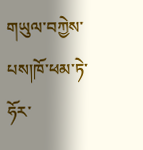གཡུལ་བཀྱེས་པས།ཁོ་ཕམ་ཏེ་ཧོར་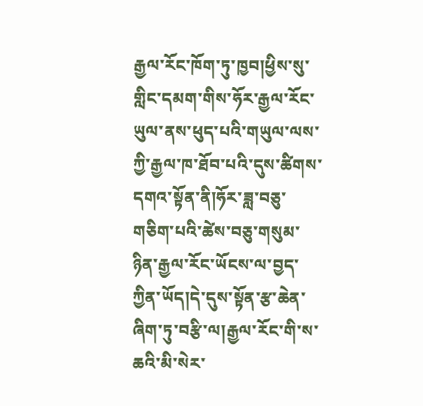རྒྱལ་རོང་ཁོག་ཏུ་ཁྱབ།ཕྱིས་སུ་གླིང་དམག་གིས་ཧོར་རྒྱལ་རོང་ཡུལ་ནས་ཕུད་པའི་གཡུལ་ལས་ཀྱི་རྒྱལ་ཁ་ཐོབ་པའི་དུས་ཚིགས་དགའ་སྟོན་ནི།ཧོར་ཟླ་བཅུ་གཅིག་པའི་ཚེས་བཅུ་གསུམ་ཉིན་རྒྱལ་རོང་ཡོངས་ལ་བྱད་ཀྱིན་ཡོད།དེ་དུས་སྟོན་རྩ་ཆེན་ཞིག་ཏུ་བརྩི་ལ།རྒྱལ་རོང་གི་ས་ཆའི་མི་སེར་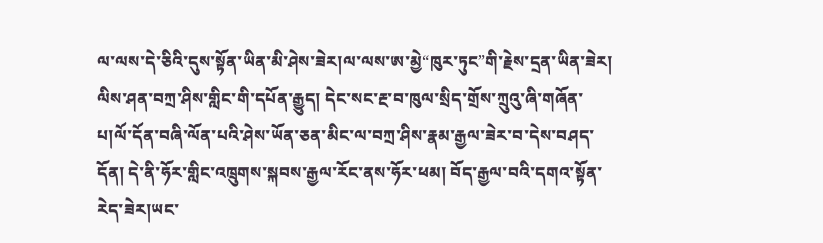ལ་ལས་དེ་ཅིའི་དུས་སྟོན་ཡིན་མི་ཤེས་ཟེར།ལ་ལས་ཨ་མྱེ“ཁུར་ཏུང”གི་རྗེས་དྲན་ཡིན་ཟེར། ལིས་ཤན་བཀྲ་ཤིས་གླིང་གི་དཔོན་རྒྱུད། དེང་སང་རྔ་བ་ཁུལ་སྲིད་གྲོས་ཀྲུའུ་ཞི་གཞོན་པ།ལོ་དོན་བཞི་ལོན་པའི་ཤེས་ཡོན་ཅན་མིང་ལ་བཀྲ་ཤིས་རྣམ་རྒྱལ་ཟེར་བ་དེས་བཤད་དོན། དེ་ནི་ཧོར་གླིང་འཁྲུགས་སྐབས་རྒྱལ་རོང་ནས་ཧོར་ཕམ། བོད་རྒྱལ་བའི་དགའ་སྟོན་རེད་ཟེར།ཡང་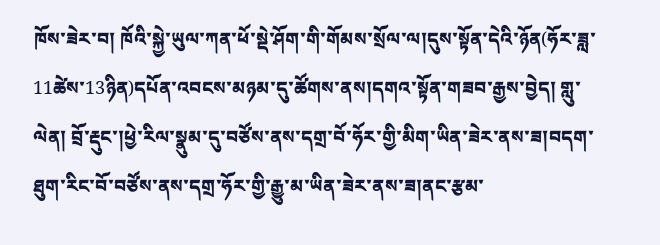ཁོས་ཟེར་བ། ཁོའི་སྐྱེ་ཡུལ་ཀན་ཕོ་སྡེ་ཤོག་གི་གོམས་སྲོལ་ལ།དུས་སྟོན་དེའི་ཉོན(ཧོར་ཟླ་11ཚེས་13ཉིན)དཔོན་འབངས་མཉམ་དུ་ཚོགས་ནས།དགའ་སྟོན་གཟབ་རྒྱས་བྱེད། གླུ་ལེན། བྲོ་རྡུང་།ཕྱེ་རིལ་སྣུམ་དུ་བཙོས་ནས་དགྲ་བོ་ཧོར་གྱི་མིག་ཡིན་ཟེར་ནས་ཟ།བདག་ཐུག་རིང་བོ་བཙོས་ནས་དགྲ་ཧོར་གྱི་རྒྱུ་མ་ཡིན་ཟེར་ནས་ཟ།ནང་རྩམ་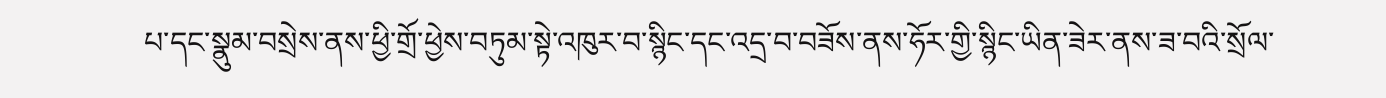པ་དང་སྣུམ་བསྲེས་ནས་ཕྱི་གྲོ་ཕྱེས་བཏུམ་སྟེ་འཁུར་བ་སྙིང་དང་འདྲ་བ་བཟོས་ནས་ཧོར་གྱི་སྙིང་ཡིན་ཟེར་ནས་ཟ་བའི་སྲོལ་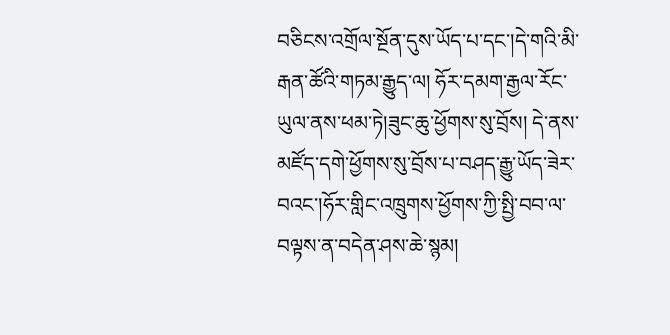བཅིངས་འགྲོལ་སྔོན་དུས་ཡོད་པ་དང་།དེ་གའི་མི་རྒན་ཚོའི་གཏམ་རྒྱུད་ལ། ཧོར་དམག་རྒྱལ་རོང་ཡུལ་ནས་ཕམ་ཏེ།ཟུང་ཆུ་ཕྱོགས་སུ་བྲོས། དེ་ནས་མཛོད་དགེ་ཕྱོགས་སུ་བྲོས་པ་བཤད་རྒྱུ་ཡོད་ཟེར་བའང་།ཧོར་གླིང་འཁྲུགས་ཕྱོགས་ཀྱི་སྤྱི་བབ་ལ་བལྟས་ན་བདེན་ཤས་ཆེ་སྙམ།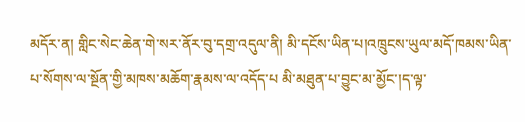མདོར་ན། གླིང་སེང་ཆེན་གེ་སར་ནོར་བུ་དགྲ་འདུལ་ནི། མི་དངོས་ཡིན་པ།འཁྲུངས་ཡུལ་མདོ་ཁམས་ཡིན་པ་སོགས་ལ་སྔོན་གྱི་མཁས་མཆོག་རྣམས་ལ་འདོད་པ མི་མཐུན་པ་བྱུང་མ་མྱོང་།ད་ལྟ་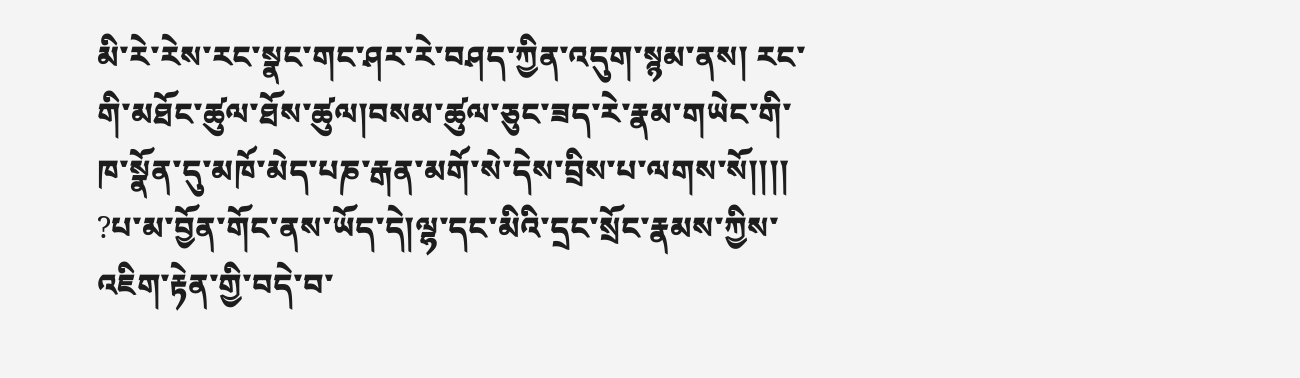མི་རེ་རེས་རང་སྣང་གང་ཤར་རེ་བཤད་ཀྱིན་འདུག་སྙམ་ནས། རང་གི་མཐོང་ཚུལ་ཐོས་ཚུལ།བསམ་ཚུལ་ཅུང་ཟད་རེ་རྣམ་གཡེང་གི་ཁ་སྣོན་དུ་མཁོ་མེད་པཎ་རྒན་མགོ་སེ་དེས་བྲིས་པ་ལགས་སོ།།།།
?པ་མ་བྱོན་གོང་ནས་ཡོད་དེ།ལྷ་དང་མིའི་དྲང་སྲོང་རྣམས་ཀྱིས་འཇིག་རྟེན་གྱི་བདེ་བ་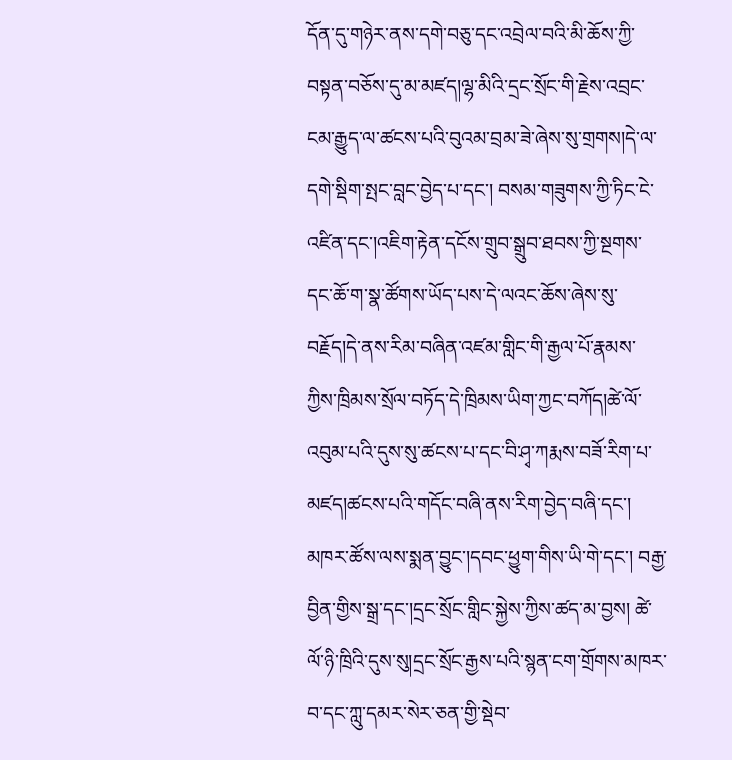དོན་དུ་གཉེར་ནས་དགེ་བཅུ་དང་འབྲེལ་བའི་མི་ཆོས་ཀྱི་བསྟན་བཅོས་དུ་མ་མཛད།ལྷ་མིའི་དྲང་སྲོང་གི་རྗེས་འབྲང་ངམ་རྒྱུད་ལ་ཚངས་པའི་བུའམ་བྲམ་ཟེ་ཞེས་སུ་གྲགས།དེ་ལ་དགེ་སྡིག་སྤང་བླང་བྱེད་པ་དང་། བསམ་གཟུགས་ཀྱི་ཏིང་ངེ་འཛིན་དང་།འཇིག་རྟེན་དངོས་གྲུབ་སྒྲུབ་ཐབས་ཀྱི་སྔགས་དང་ཆོ་ག་སྣ་ཚོགས་ཡོད་པས་དེ་ལའང་ཆོས་ཞེས་སུ་བརྗོད།དེ་ནས་རིམ་བཞིན་འཛམ་གླིང་གི་རྒྱལ་པོ་རྣམས་ཀྱིས་ཁྲིམས་སྲོལ་བཏོད་དེ་ཁྲིམས་ཡིག་ཀྱང་བཀོད།ཚེ་ལོ་འབུམ་པའི་དུས་སུ་ཚངས་པ་དང་བི་ཤྭ་ཀརྨས་བཟོ་རིག་པ་མཛད།ཚངས་པའི་གདོང་བཞི་ནས་རིག་བྱེད་བཞི་དང་། མཁར་ཚོས་ལས་སྨན་བྱུང་།དབང་ཕྱུག་གིས་ཡི་གེ་དང་། བརྒྱ་བྱིན་གྱིས་སྒྲ་དང་།དྲང་སྲོང་གླིང་སྐྱེས་ཀྱིས་ཚད་མ་བྱས། ཚེ་ལོ་ཉི་ཁྲིའི་དུས་སུ།དྲང་སྲོང་རྒྱས་པའི་སྙན་ངག་གྲོགས་མཁར་བ་དང་ཀླུ་དམར་སེར་ཅན་གྱི་སྡེབ་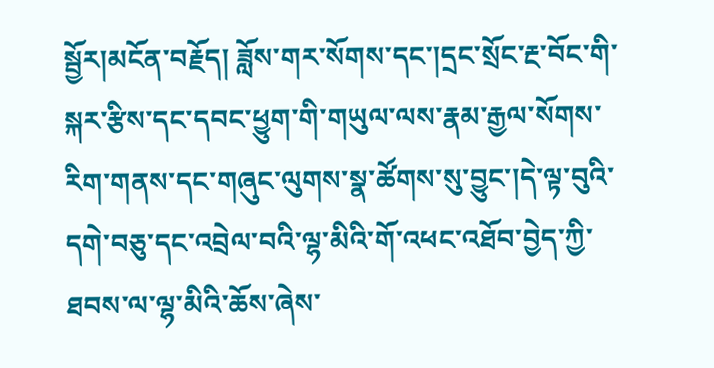སྦྱོར།མངོན་བརྗོད། ཟློས་གར་སོགས་དང་།དྲང་སྲོང་རྔ་བོང་གི་སྐར་རྩིས་དང་དབང་ཕྱུག་གི་གཡུལ་ལས་རྣམ་རྒྱལ་སོགས་རིག་གནས་དང་གཞུང་ལུགས་སྣ་ཚོགས་སུ་བྱུང་།དེ་ལྟ་བུའི་དགེ་བཅུ་དང་འབྲེལ་བའི་ལྷ་མིའི་གོ་འཕང་འཐོབ་བྱེད་ཀྱི་ཐབས་ལ་ལྷ་མིའི་ཆོས་ཞེས་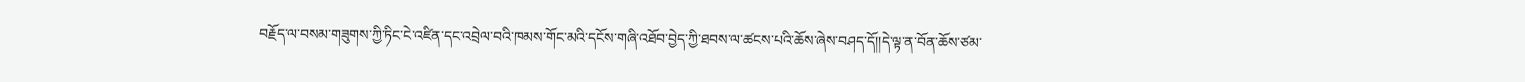བརྗོད་ལ་བསམ་གཟུགས་ཀྱི་ཏིང་ངེ་འཛིན་དང་འབྲེལ་བའི་ཁམས་གོང་མའི་དངོས་གཞི་འཐོབ་བྱེད་ཀྱི་ཐབས་ལ་ཚངས་པའི་ཆོས་ཞེས་བཤད་དོ།།དེ་ལྟ་ན་བོན་ཆོས་ཙམ་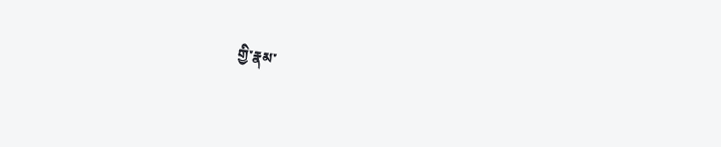གྱི་རྣམ་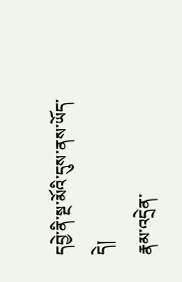དབྱེ་ནི་སྔ་མོའི་དུས་ནས་ཡོད་དེ།
རྣམ་འདྲེན་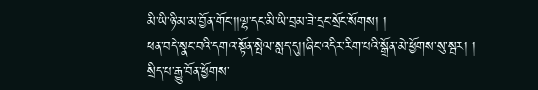མི་ཡི་ཉི་མ་མ་བྱོན་གོང་།།ལྷ་དང་མི་ཡི་བྲམ་ཟེ་དྲང་སྲོང་སོགས། །
ཕན་བདེ་སྣང་བའི་དགའ་སྟོན་སྤེལ་སླད་དུ།།ཞིང་འདིར་རིག་པའི་སྒྲོན་མེ་ཕྱོགས་སུ་སྦར། །
སྲིད་པ་རྒྱུ་བོན་ཕྱོགས་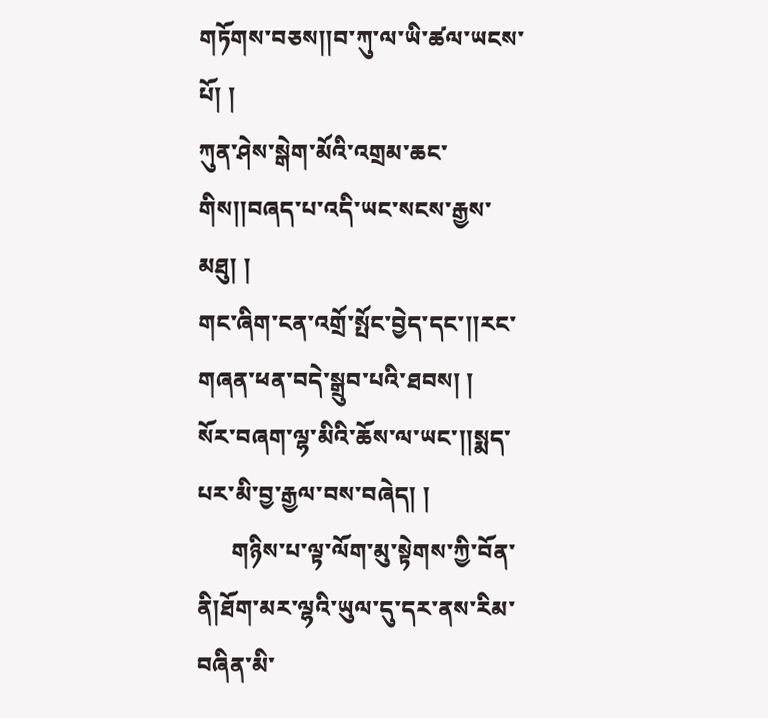གཏོགས་བཅས།།བ་ཀུ་ལ་ཡི་ཚལ་ཡངས་པོ། །
ཀུན་ཤེས་སྒེག་མོའི་འགྲམ་ཆང་གིས།།བཞད་པ་འདི་ཡང་སངས་རྒྱས་མཐུ། །
གང་ཞིག་ངན་འགྲོ་སྤོང་བྱེད་དང་།།རང་གཞན་ཕན་བདེ་སྒྲུབ་པའི་ཐབས། །
སོར་བཞག་ལྷ་མིའི་ཆོས་ལ་ཡང་།།སྨད་པར་མི་བྱ་རྒྱལ་བས་བཞེད། །
      གཉིས་པ་ལྟ་ལོག་མུ་སྟེགས་ཀྱི་བོན་ནི།ཐོག་མར་ལྷའི་ཡུལ་དུ་དར་ནས་རིམ་བཞིན་མི་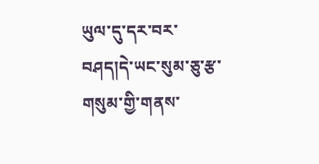ཡུལ་དུ་དར་བར་བཤད།དེ་ཡང་སུམ་ཅུ་རྩ་གསུམ་གྱི་གནས་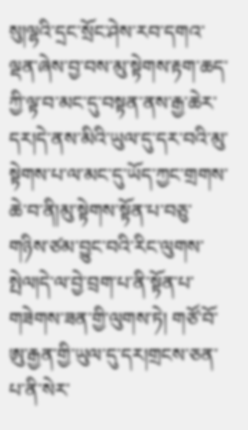སུ།ལྷའི་དྲང་སྲོང་ཤེས་རབ་དགའ་ལྡན་ཞེས་བྱ་བས་མུ་སྟེགས་རྟག་ཆད་ཀྱི་ལྟ་བ་མང་དུ་བསྟན་ནས་རྒྱ་ཆེར་དར།དེ་ནས་མིའི་ཡུལ་དུ་དར་བའི་མུ་སྟེགས་པ་ལ་མང་དུ་ཡོད་ཀྱང་གྲགས་ཆེ་བ་ནི།མུ་སྟེགས་སྟོན་པ་བཅུ་གཉིས་ཙམ་བྱུང་བའི་རིང་ལུགས་སྤེལ།དེ་ལ་བྱེ་བྲག་པ་ནི་སྟོན་པ་གཟེགས་ཟན་གྱི་ལུགས་ཏེ། གཙོ་བོ་ཨུ་རྒྱན་གྱི་ཡུལ་དུ་དར།གྲངས་ཅན་པ་ནི་སེར་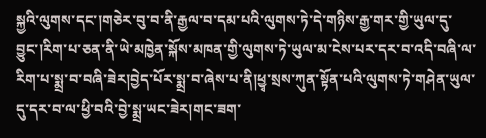སྐྱའི་ལུགས་དང་།གཅེར་བུ་བ་ནི་རྒྱལ་བ་དམ་པའི་ལུགས་ཏེ་དེ་གཉིས་རྒྱ་གར་གྱི་ཡུལ་དུ་བྱུང་།རིག་པ་ཅན་ནི་ཡེ་མཁྱེན་སྐོས་མཁན་གྱི་ལུགས་ཏེ་ཡུལ་མ་ངེས་པར་དར་བ་འདི་བཞི་ལ་རིག་པ་སྨྲ་བ་བཞི་ཟེར།བྱེད་པོར་སྨྲ་བ་ཞེས་པ་ནི།ཕྱྭ་སྲས་ཀུན་སྟོན་པའི་ལུགས་ཏེ་གཤེན་ཡུལ་དུ་དར་བ་ལ་ཕྱི་བའི་བྱེ་སྨྲ་ཡང་ཟེར།གང་ཟག་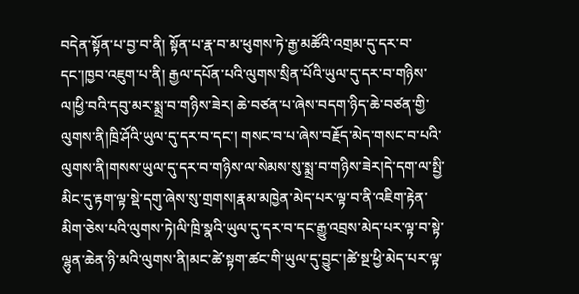བདེན་སྟོན་པ་བྱ་བ་ནི། སྟོན་པ་རྣ་བ་མ་ཕུགས་ཏེ་རྒྱ་མཚོའི་འགྲམ་དུ་དར་བ་དང་།ཁྱབ་འཇུག་པ་ནི། རྒྱལ་དཔོན་པའི་ལུགས་སྲིན་པོའི་ཡུལ་དུ་དར་བ་གཉིས་ལ།ཕྱི་བའི་དབུ་མར་སྨྲ་བ་གཉིས་ཟེར། ཆེ་བཙན་པ་ཞེས་བདག་ཉིད་ཆེ་བཙན་གྱི་ལུགས་ནི།ཁྲི་ཤོའི་ཡུལ་དུ་དར་བ་དང་། གསང་བ་པ་ཞེས་བརྗོད་མེད་གསང་བ་པའི་ལུགས་ནི།གསས་ཡུལ་དུ་དར་བ་གཉིས་ལ་སེམས་སུ་སྨྲ་བ་གཉིས་ཟེར།དེ་དག་ལ་སྤྱི་མིང་དུ་རྟག་ལྟ་སྡེ་དགུ་ཞེས་སུ་གྲགས།རྣམ་མཁྱེན་མེད་པར་ལྟ་བ་ནི་འཇིག་རྟེན་མིག་ཅེས་པའི་ལུགས་ཏེ།ལི་ཁྲི་སྣའི་ཡུལ་དུ་དར་བ་དང་རྒྱུ་འབྲས་མེད་པར་ལྟ་བ་སྟེ་ལྷུན་ཆེན་ཉི་མའི་ལུགས་ནི།མང་ཚེ་སྟག་ཚང་གི་ཡུལ་དུ་བྱུང་།ཚེ་སྔ་ཕྱི་མེད་པར་ལྟ་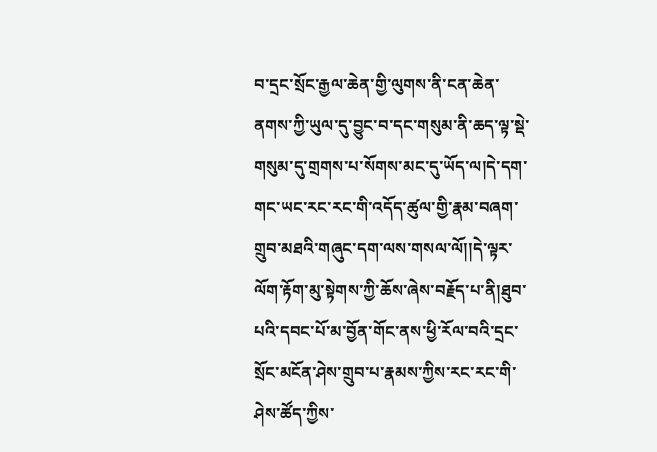བ་དྲང་སྲོང་རྒྱལ་ཆེན་གྱི་ལུགས་ནི་ངན་ཆེན་ནགས་ཀྱི་ཡུལ་དུ་བྱུང་བ་དང་གསུམ་ནི་ཆད་ལྟ་སྡེ་གསུམ་དུ་གྲགས་པ་སོགས་མང་དུ་ཡོད་ལ།དེ་དག་གང་ཡང་རང་རང་གི་འདོད་ཚུལ་གྱི་རྣམ་བཞག་གྲུབ་མཐའི་གཞུང་དག་ལས་གསལ་ལོ།།དེ་ལྟར་ལོག་རྟོག་མུ་སྟེགས་ཀྱི་ཆོས་ཞེས་བརྗོད་པ་ནི།ཐུབ་པའི་དབང་པོ་མ་བྱོན་གོང་ནས་ཕྱི་རོལ་བའི་དྲང་སྲོང་མངོན་ཤེས་གྲུབ་པ་རྣམས་ཀྱིས་རང་རང་གི་ཤེས་ཚོད་ཀྱིས་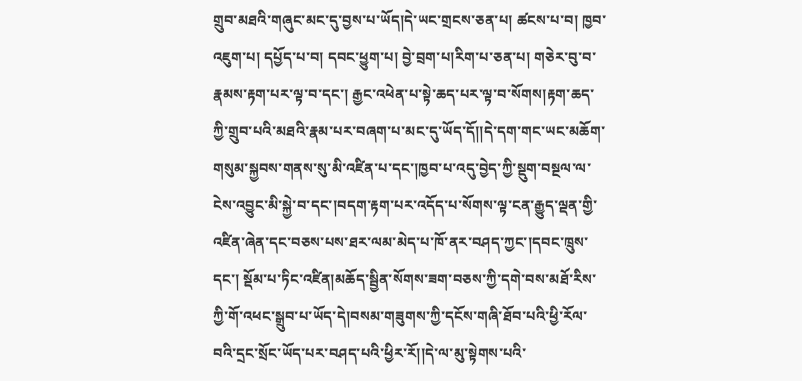གྲུབ་མཐའི་གཞུང་མང་དུ་བྱས་པ་ཡོད།དེ་ཡང་གྲངས་ཅན་པ། ཚངས་པ་བ། ཁྱབ་འཇུག་པ། དཔྱོད་པ་བ། དབང་ཕྱུག་པ། བྱེ་བྲག་པ།རིག་པ་ཅན་པ། གཅེར་བུ་བ་རྣམས་རྟག་པར་ལྟ་བ་དང་། རྒྱང་འཕེན་པ་སྟེ་ཆད་པར་ལྟ་བ་སོགས།རྟག་ཆད་ཀྱི་གྲུབ་པའི་མཐའི་རྣམ་པར་བཞག་པ་མང་དུ་ཡོད་དོ།།དེ་དག་གང་ཡང་མཆོག་གསུམ་སྐྱབས་གནས་སུ་མི་འཛིན་པ་དང་།ཁྱབ་པ་འདུ་བྱེད་ཀྱི་སྡུག་བསྔལ་ལ་ངེས་འབྱུང་མི་སྐྱེ་བ་དང་།བདག་རྟག་པར་འདོད་པ་སོགས་ལྟ་ངན་རྒྱུད་ལྡན་གྱི་འཛིན་ཞེན་དང་བཅས་པས་ཐར་ལམ་མེད་པ་ཁོ་ནར་བཤད་ཀྱང་།དབང་ཁྲུས་དང་། སྡོམ་པ་ཏིང་འཛིན།མཆོད་སྦྱིན་སོགས་ཟག་བཅས་ཀྱི་དགེ་བས་མཐོ་རིས་ཀྱི་གོ་འཕང་སྒྲུབ་པ་ཡོད་དེ།བསམ་གཟུགས་ཀྱི་དངོས་གཞི་ཐོབ་པའི་ཕྱི་རོལ་བའི་དྲང་སྲོང་ཡོད་པར་བཤད་པའི་ཕྱིར་རོ།།དེ་ལ་མུ་སྟེགས་པའི་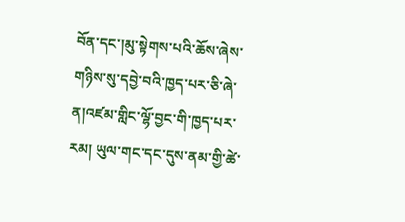བོན་དང་།མུ་སྟེགས་པའི་ཆོས་ཞེས་གཉིས་སུ་དབྱེ་བའི་ཁྱད་པར་ཅི་ཞེ་ན།འཛམ་གླིང་ལྷོ་བྱང་གི་ཁྱད་པར་རམ། ཡུལ་གང་དང་དུས་ནམ་གྱི་ཚེ་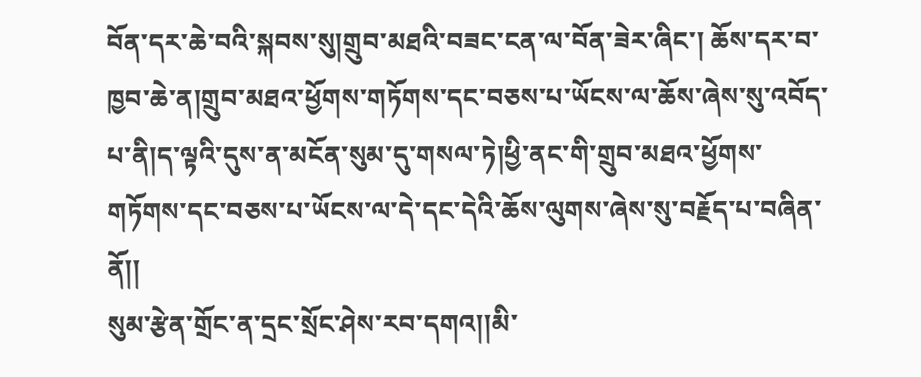བོན་དར་ཆེ་བའི་སྐབས་སུ།གྲུབ་མཐའི་བཟང་ངན་ལ་བོན་ཟེར་ཞིང་། ཆོས་དར་བ་ཁྱབ་ཆེ་ན།གྲུབ་མཐའ་ཕྱོགས་གཏོགས་དང་བཅས་པ་ཡོངས་ལ་ཆོས་ཞེས་སུ་འབོད་པ་ནི།ད་ལྟའི་དུས་ན་མངོན་སུམ་དུ་གསལ་ཏེ།ཕྱི་ནང་གི་གྲུབ་མཐའ་ཕྱོགས་གཏོགས་དང་བཅས་པ་ཡོངས་ལ་དེ་དང་དེའི་ཆོས་ལུགས་ཞེས་སུ་བརྗོད་པ་བཞིན་ནོ།།
སུམ་རྩེན་གྲོང་ན་དྲང་སྲོང་ཤེས་རབ་དགའ།།མི་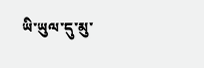ཡི་ཡུལ་དུ་མུ་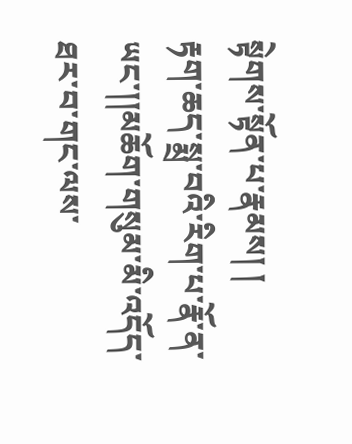སྟེགས་སྟོན་པ་རྣམས། །
རྟག་ཆད་སྨྲ་བའི་རིག་པ་རྣོ་ན་ཡང་།།མཆོག་གསུམ་མི་འདོད་ཐར་བ་གང་ལས་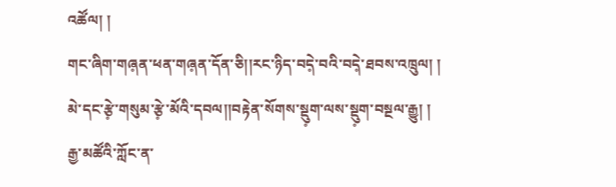འཚོལ། །
གང་ཞིག་གཞ༷ན་ཕན་གཞ༷ན་དོན་ཅི།།རང་ཉིད་བདེ༷་བའི་བདེ༷་ཐབས་འཁྲུལ། །
མེ་དང་རྩེ༷་གསུམ་རྩེ༷་མོའི་དབལ།།བརྟེན་སོགས་སྡུ༷ག་ལས་སྡུ༷ག་བསྔལ་རྒྱུ། །
རྒྱ་མཚོའི་ཀློང་ན་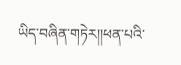ཡིད་བཞིན་གཏེར།།ཕན་པའི་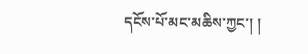དངོས་པོ་མང་མཆིས་ཀྱང་། །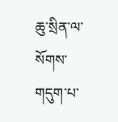ཆུ་སྲིན་ལ་སོགས་གདུག་པ་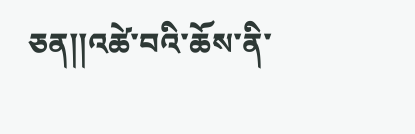ཅན།།འཚེ་བའི་ཆོས་ནི་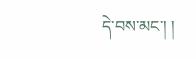དེ་བས་མང་། །